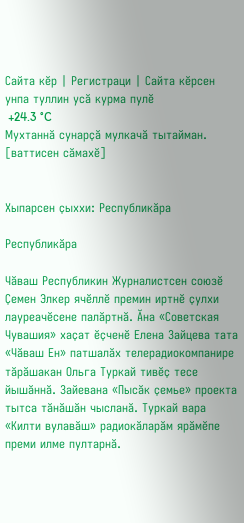Сайта кӗр | Регистраци | Сайта кӗрсен унпа туллин усӑ курма пулӗ
 +24.3 °C
Мухтаннӑ сунарҫӑ мулкачӑ тытайман.
[ваттисен сӑмахӗ]


Хыпарсен ҫыххи: Республикӑра

Республикӑра

Чӑваш Республикин Журналистсен союзӗ Ҫемен Элкер ячӗллӗ премин иртнӗ ҫулхи лауреачӗсене палӑртнӑ. Ӑна «Советская Чувашия» хаҫат ӗҫченӗ Елена Зайцева тата «Чӑваш Ен» патшалӑх телерадиокомпанире тӑрӑшакан Ольга Туркай тивӗҫ тесе йышӑннӑ. Зайевана «Пысӑк ҫемье» проекта тытса тӑнӑшӑн чысланӑ. Туркай вара «Килти вулавӑш» радиокӑларӑм ярӑмӗпе преми илме пултарнӑ.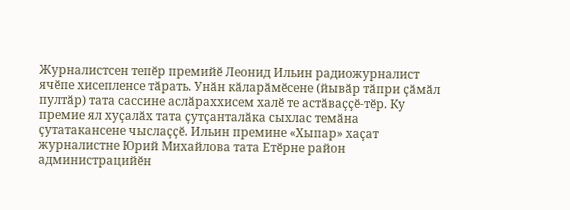Журналистсен тепӗр премийӗ Леонид Ильин радиожурналист ячӗпе хисепленсе тӑрать. Унӑн кӑларӑмӗсене (йывӑр тӑпри ҫӑмӑл пултӑр) тата сассине аслӑраххисем халӗ те астӑваҫҫӗ-тӗр. Ку премие ял хуҫалӑх тата ҫутҫанталӑка сыхлас темӑна ҫутатакансене чыслаҫҫӗ. Ильин премине «Хыпар» хаҫат журналистне Юрий Михайлова тата Етӗрне район администрацийӗн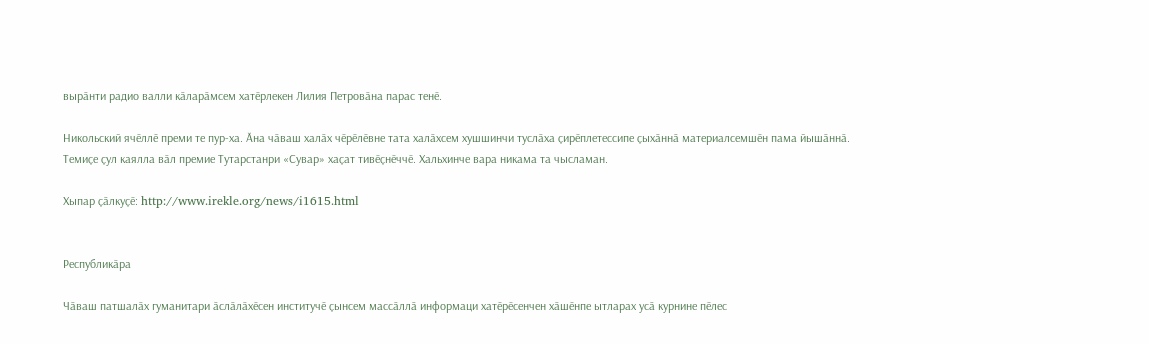вырӑнти радио валли кӑларӑмсем хатӗрлекен Лилия Петровӑна парас тенӗ.

Никольский ячӗллӗ преми те пур-ха. Ӑна чӑваш халӑх чӗрӗлӗвне тата халӑхсем хушшинчи туслӑха ҫирӗплетессипе ҫыхӑннӑ материалсемшӗн пама йышӑннӑ. Темиҫе ҫул каялла вӑл премие Тутарстанри «Сувар» хаҫат тивӗҫнӗччӗ. Хальхинче вара никама та чысламан.

Хыпар ҫӑлкуҫӗ: http://www.irekle.org/news/i1615.html


Республикӑра

Чӑваш патшалӑх гуманитари ӑслӑлӑхӗсен институчӗ ҫынсем массӑллӑ информаци хатӗрӗсенчен хӑшӗнпе ытларах усӑ курнине пӗлес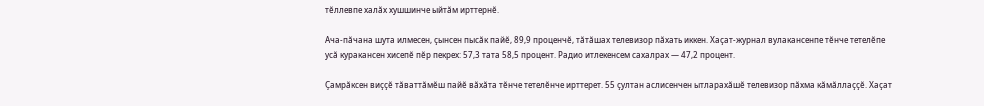тӗллевпе халӑх хушшинче ыйтӑм ирттернӗ.

Ача-пӑчана шута илмесен, ҫынсен пысӑк пайӗ, 89,9 проценчӗ, тӑтӑшах телевизор пӑхать иккен. Хаҫат-журнал вулакансенпе тӗнче тетелӗпе усӑ куракансен хисепӗ пӗр пекрех: 57,3 тата 58,5 процент. Радио итлекенсем сахалрах — 47,2 процент.

Ҫамрӑксен виҫҫӗ тӑваттӑмӗш пайӗ вӑхӑта тӗнче тетелӗнче ирттерет. 55 ҫултан аслисенчен ытларахӑшӗ телевизор пӑхма кӑмӑллаҫҫӗ. Хаҫат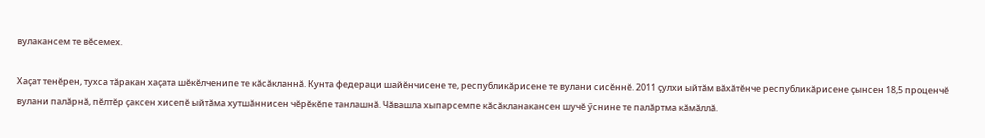вулакансем те вӗсемех.

Хаҫат тенӗрен, тухса тӑракан хаҫата шӗкӗлченипе те кӑсӑкланнӑ. Кунта федераци шайӗнчисене те, республикӑрисене те вулани сисӗннӗ. 2011 ҫулхи ыйтӑм вӑхӑтӗнче республикӑрисене ҫынсен 18,5 проценчӗ вулани палӑрнӑ, пӗлтӗр ҫаксен хисепӗ ыйтӑма хутшӑннисен чӗрӗкӗпе танлашнӑ. Чӑвашла хыпарсемпе кӑсӑкланакансен шучӗ ӳснине те палӑртма кӑмӑллӑ.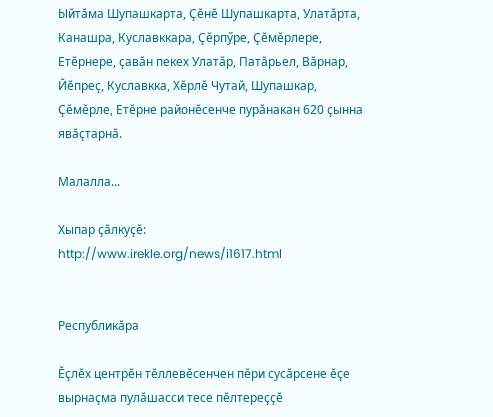Ыйтӑма Шупашкарта, Ҫӗнӗ Шупашкарта, Улатӑрта, Канашра, Куславккара, Ҫӗрпӳре, Ҫӗмӗрлере, Етӗрнере, ҫавӑн пекех Улатӑр, Патӑрьел, Вӑрнар, Йӗпреҫ, Куславкка, Хӗрлӗ Чутай, Шупашкар, Ҫӗмӗрле, Етӗрне районӗсенче пурӑнакан 620 ҫынна явӑҫтарнӑ.

Малалла...

Хыпар ҫӑлкуҫӗ: http://www.irekle.org/news/i1617.html


Республикӑра

Ӗҫлӗх центрӗн тӗллевӗсенчен пӗри сусӑрсене ӗҫе вырнаҫма пулӑшасси тесе пӗлтереҫҫӗ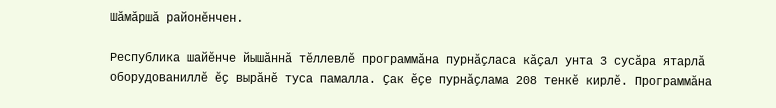Шӑмӑршӑ районӗнчен.

Республика шайӗнче йышӑннӑ тӗллевлӗ программӑна пурнӑҫласа кӑҫал унта 3 сусӑра ятарлӑ оборудованиллӗ ӗҫ вырӑнӗ туса памалла. Ҫак ӗҫе пурнӑҫлама 208 тенкӗ кирлӗ. Программӑна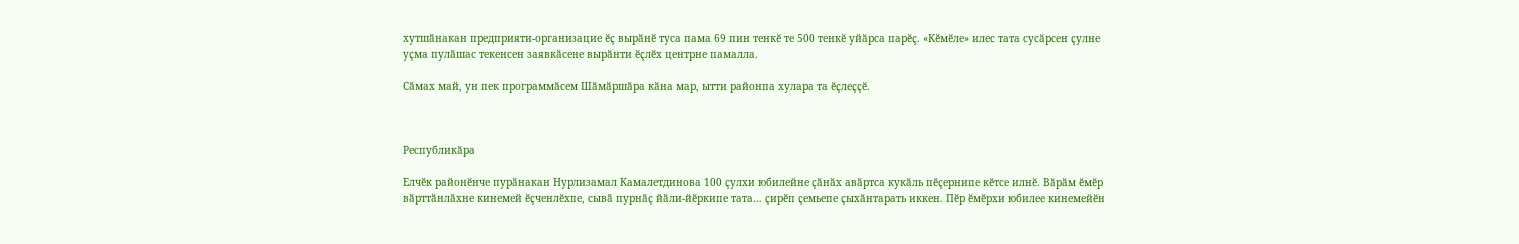хутшӑнакан предприяти-организацие ӗҫ вырӑнӗ туса пама 69 пин тенкӗ те 500 тенкӗ уйӑрса парӗҫ. «Кӗмӗле» илес тата сусӑрсен ҫулне уҫма пулӑшас текенсен заявкӑсене вырӑнти ӗҫлӗх центрне памалла.

Сӑмах май, ун пек программӑсем Шӑмӑршӑра кӑна мар, ытти районпа хулара та ӗҫлеҫҫӗ.



Республикӑра

Елчӗк районӗнче пурӑнакан Нурлизамал Камалетдинова 100 ҫулхи юбилейне ҫӑнӑх авӑртса кукӑль пӗҫернипе кӗтсе илнӗ. Вӑрӑм ӗмӗр вӑрттӑнлӑхне кинемей ӗҫченлӗхпе, сывӑ пурнӑҫ йӑли-йӗркипе тата… ҫирӗп ҫемьепе ҫыхӑнтарать иккен. Пӗр ӗмӗрхи юбилее кинемейӗн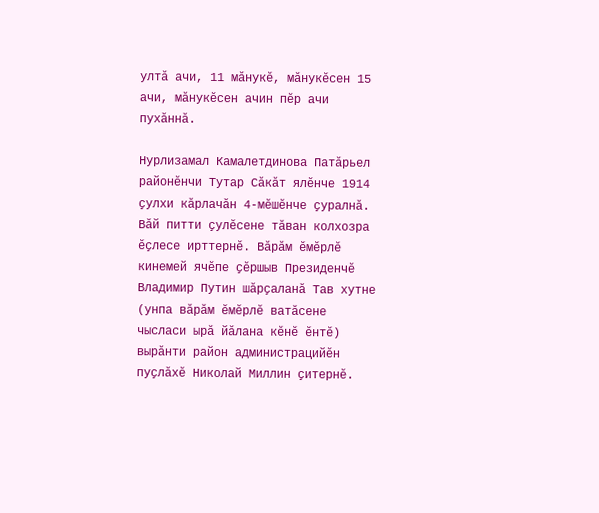ултӑ ачи, 11 мӑнукӗ, мӑнукӗсен 15 ачи, мӑнукӗсен ачин пӗр ачи пухӑннӑ.

Нурлизамал Камалетдинова Патӑрьел районӗнчи Тутар Сӑкӑт ялӗнче 1914 ҫулхи кӑрлачӑн 4-мӗшӗнче ҫуралнӑ. Вӑй питти ҫулӗсене тӑван колхозра ӗҫлесе ирттернӗ. Вӑрӑм ӗмӗрлӗ кинемей ячӗпе ҫӗршыв Президенчӗ Владимир Путин шӑрҫаланӑ Тав хутне (унпа вӑрӑм ӗмӗрлӗ ватӑсене чысласи ырӑ йӑлана кӗнӗ ӗнтӗ) вырӑнти район администрацийӗн пуҫлӑхӗ Николай Миллин ҫитернӗ.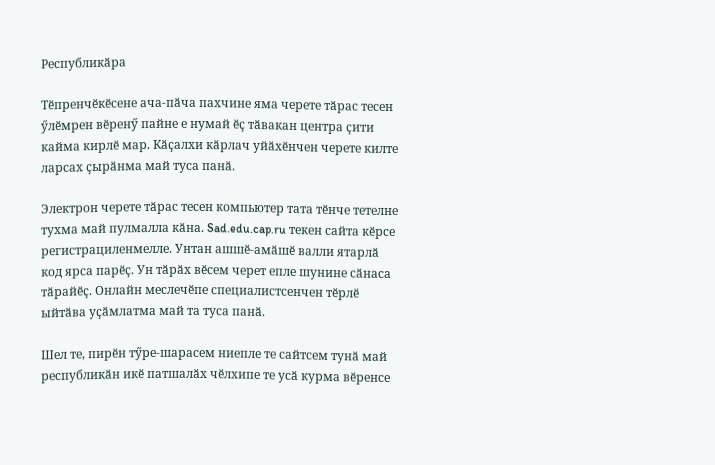Республикӑра

Тӗпренчӗкӗсене ача-пӑча пахчине яма черете тӑрас тесен ӳлӗмрен вӗренӳ пайне е нумай ӗҫ тӑвакан центра ҫити кайма кирлӗ мар. Кӑҫалхи кӑрлач уйӑхӗнчен черете килте ларсах ҫырӑнма май туса панӑ.

Электрон черете тӑрас тесен компьютер тата тӗнче тетелне тухма май пулмалла кӑна. Sad.edu.cap.ru текен сайта кӗрсе регистрациленмелле. Унтан ашшӗ-амӑшӗ валли ятарлӑ код ярса парӗҫ. Ун тӑрӑх вӗсем черет епле шунине сӑнаса тӑрайӗҫ. Онлайн меслечӗпе специалистсенчен тӗрлӗ ыйтӑва уҫӑмлатма май та туса панӑ.

Шел те, пирӗн тӳре-шарасем ниепле те сайтсем тунӑ май республикӑн икӗ патшалӑх чӗлхипе те усӑ курма вӗренсе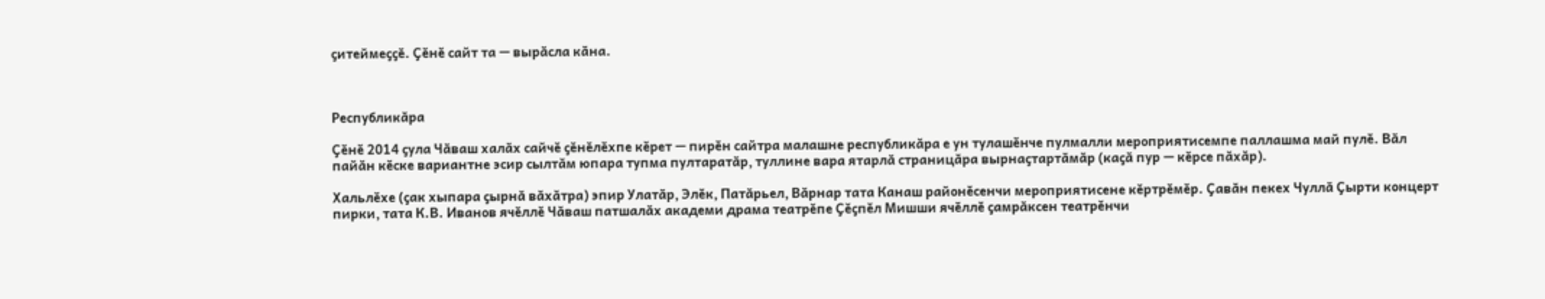ҫитеймеҫҫӗ. Ҫӗнӗ сайт та — вырӑсла кӑна.



Республикӑра

Ҫӗнӗ 2014 ҫула Чӑваш халӑх сайчӗ ҫӗнӗлӗхпе кӗрет — пирӗн сайтра малашне республикӑра е ун тулашӗнче пулмалли мероприятисемпе паллашма май пулӗ. Вӑл пайӑн кӗске вариантне эсир сылтӑм юпара тупма пултаратӑр, туллине вара ятарлӑ страницӑра вырнаҫтартӑмӑр (каҫӑ пур — кӗрсе пӑхӑр).

Хальлӗхе (ҫак хыпара ҫырнӑ вӑхӑтра) эпир Улатӑр, Элӗк, Патӑрьел, Вӑрнар тата Канаш районӗсенчи мероприятисене кӗртрӗмӗр. Ҫавӑн пекех Чуллӑ Ҫырти концерт пирки, тата К.В. Иванов ячӗллӗ Чӑваш патшалӑх академи драма театрӗпе Ҫӗҫпӗл Мишши ячӗллӗ ҫамрӑксен театрӗнчи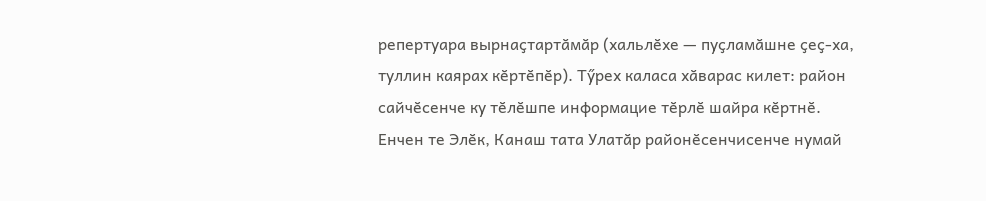репертуара вырнаҫтартӑмӑр (хальлӗхе — пуҫламӑшне ҫеҫ-ха, туллин каярах кӗртӗпӗр). Тӳрех каласа хӑварас килет: район сайчӗсенче ку тӗлӗшпе информацие тӗрлӗ шайра кӗртнӗ. Енчен те Элӗк, Канаш тата Улатӑр районӗсенчисенче нумай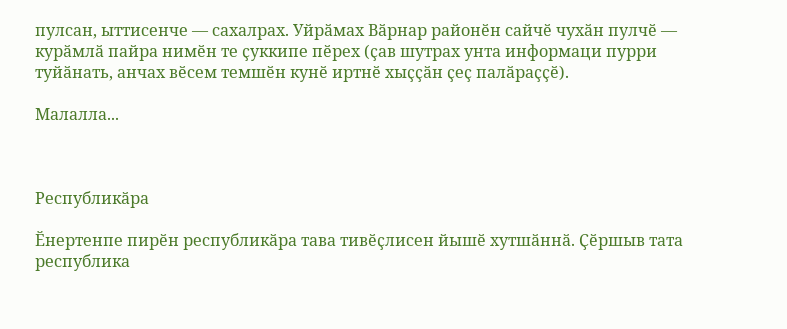пулсан, ыттисенче — сахалрах. Уйрӑмах Вӑрнар районӗн сайчӗ чухӑн пулчӗ — курӑмлӑ пайра нимӗн те ҫуккипе пӗрех (ҫав шутрах унта информаци пурри туйӑнать, анчах вӗсем темшӗн кунӗ иртнӗ хыҫҫӑн ҫеҫ палӑраҫҫӗ).

Малалла...



Республикӑра

Ӗнертенпе пирӗн республикӑра тава тивӗҫлисен йышӗ хутшӑннӑ. Ҫӗршыв тата республика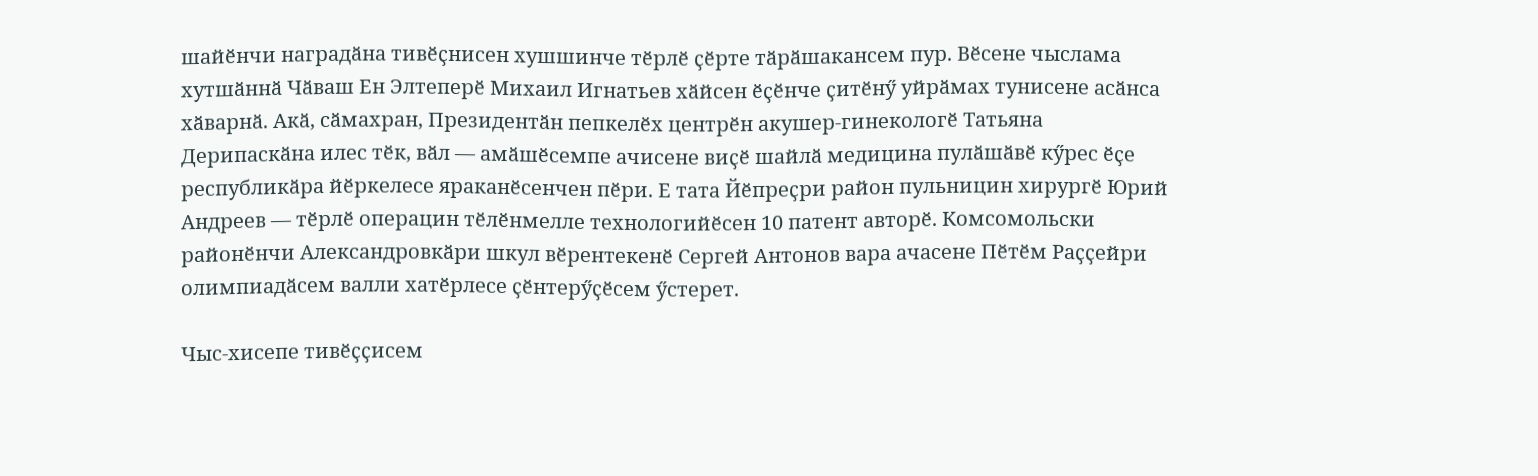шайӗнчи наградӑна тивӗҫнисен хушшинче тӗрлӗ ҫӗрте тӑрӑшакансем пур. Вӗсене чыслама хутшӑннӑ Чӑваш Ен Элтеперӗ Михаил Игнатьев хӑйсен ӗҫӗнче ҫитӗнӳ уйрӑмах тунисене асӑнса хӑварнӑ. Акӑ, сӑмахран, Президентӑн пепкелӗх центрӗн акушер-гинекологӗ Татьяна Дерипаскӑна илес тӗк, вӑл — амӑшӗсемпе ачисене виҫӗ шайлӑ медицина пулӑшӑвӗ кӳрес ӗҫе республикӑра йӗркелесе яраканӗсенчен пӗри. Е тата Йӗпреҫри район пульницин хирургӗ Юрий Андреев — тӗрлӗ операцин тӗлӗнмелле технологийӗсен 10 патент авторӗ. Комсомольски районӗнчи Александровкӑри шкул вӗрентекенӗ Сергей Антонов вара ачасене Пӗтӗм Раҫҫейри олимпиадӑсем валли хатӗрлесе ҫӗнтерӳҫӗсем ӳстерет.

Чыс-хисепе тивӗҫҫисем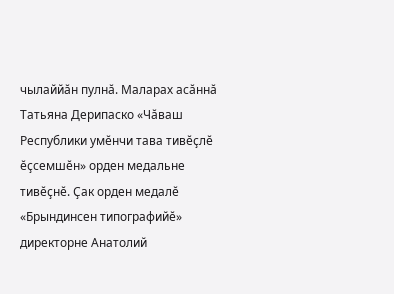чылаййӑн пулнӑ. Маларах асӑннӑ Татьяна Дерипаско «Чӑваш Республики умӗнчи тава тивӗҫлӗ ӗҫсемшӗн» орден медальне тивӗҫнӗ. Ҫак орден медалӗ «Брындинсен типографийӗ» директорне Анатолий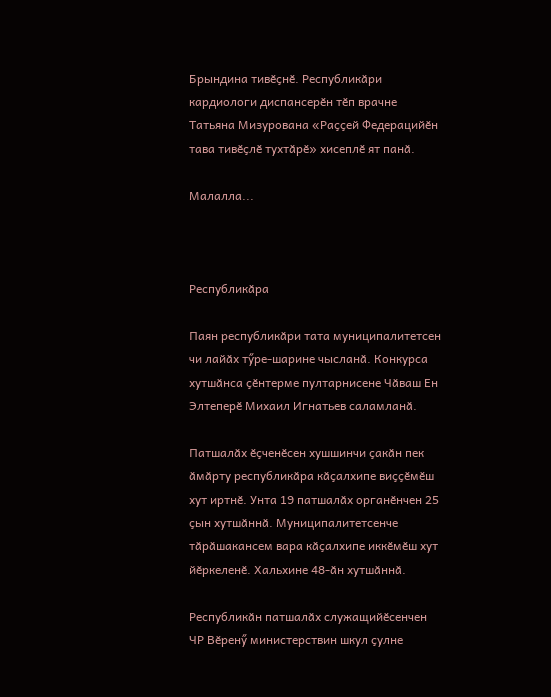Брындина тивӗҫнӗ. Республикӑри кардиологи диспансерӗн тӗп врачне Татьяна Мизурована «Раҫҫей Федерацийӗн тава тивӗҫлӗ тухтӑрӗ» хисеплӗ ят панӑ.

Малалла...



Республикӑра

Паян республикӑри тата муниципалитетсен чи лайӑх тӳре-шарине чысланӑ. Конкурса хутшӑнса ҫӗнтерме пултарнисене Чӑваш Ен Элтеперӗ Михаил Игнатьев саламланӑ.

Патшалӑх ӗҫченӗсен хушшинчи ҫакӑн пек ӑмӑрту республикӑра кӑҫалхипе виҫҫӗмӗш хут иртнӗ. Унта 19 патшалӑх органӗнчен 25 ҫын хутшӑннӑ. Муниципалитетсенче тӑрӑшакансем вара кӑҫалхипе иккӗмӗш хут йӗркеленӗ. Хальхине 48-ӑн хутшӑннӑ.

Республикӑн патшалӑх служащийӗсенчен ЧР Вӗренӳ министерствин шкул ҫулне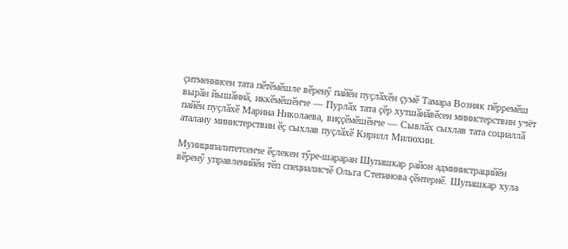ҫитменнисен тата пӗтӗмӗшле вӗренӳ пайӗн пуҫлӑхӗн ҫумӗ Тамара Возняк пӗрремӗш вырӑн йышӑннӑ, иккӗмӗшӗнче — Пурлӑх тата ҫӗр хутшӑнӑвӗсен министерствин учёт пайӗн пуҫлӑхӗ Марина Николаева, виҫҫӗмӗшӗнче — Сывлӑх сыхлав тата социаллӑ аталану министерствин ӗҫ сыхлав пуҫлӑхӗ Кирилл Милюхин.

Муниципалитетсенче ӗҫлекен тӳре-шараран Шупашкар район администрацийӗн вӗренӳ управленийӗн тӗп специалисчӗ Ольга Степанова ҫӗнтернӗ. Шупашкар хула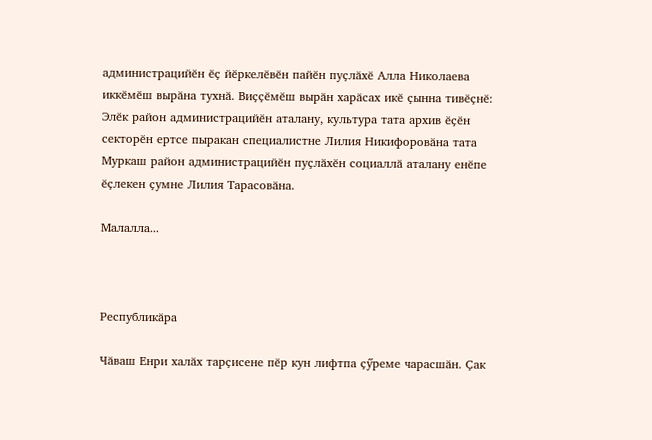администрацийӗн ӗҫ йӗркелӗвӗн пайӗн пуҫлӑхӗ Алла Николаева иккӗмӗш вырӑна тухнӑ. Виҫҫӗмӗш вырӑн харӑсах икӗ ҫынна тивӗҫнӗ: Элӗк район администрацийӗн аталану, культура тата архив ӗҫӗн секторӗн ертсе пыракан специалистне Лилия Никифоровӑна тата Муркаш район администрацийӗн пуҫлӑхӗн социаллӑ аталану енӗпе ӗҫлекен ҫумне Лилия Тарасовӑна.

Малалла...



Республикӑра

Чӑваш Енри халӑх тарҫисене пӗр кун лифтпа ҫӳреме чарасшӑн. Ҫак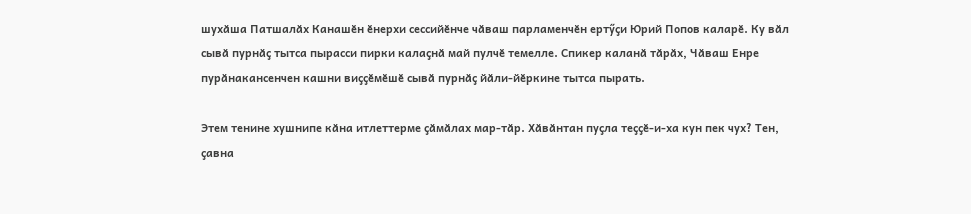шухӑша Патшалӑх Канашӗн ӗнерхи сессийӗнче чӑваш парламенчӗн ертӳҫи Юрий Попов каларӗ. Ку вӑл сывӑ пурнӑҫ тытса пырасси пирки калаҫнӑ май пулчӗ темелле. Спикер каланӑ тӑрӑх, Чӑваш Енре пурӑнакансенчен кашни виҫҫӗмӗшӗ сывӑ пурнӑҫ йӑли-йӗркине тытса пырать.

Этем тенине хушнипе кӑна итлеттерме ҫӑмӑлах мар-тӑр. Хӑвӑнтан пуҫла теҫҫӗ-и-ха кун пек чух? Тен, ҫавна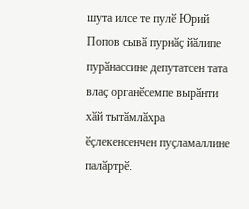шута илсе те пулӗ Юрий Попов сывӑ пурнӑҫ йӑлипе пурӑнассине депутатсен тата влаҫ органӗсемпе вырӑнти хӑй тытӑмлӑхра ӗҫлекенсенчен пуҫламаллине палӑртрӗ.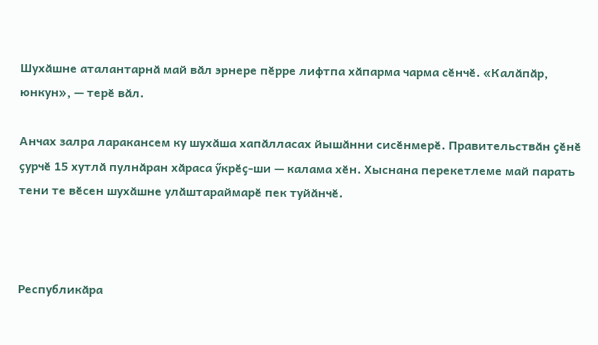Шухӑшне аталантарнӑ май вӑл эрнере пӗрре лифтпа хӑпарма чарма сӗнчӗ. «Калӑпӑр, юнкун», — терӗ вӑл.

Анчах залра ларакансем ку шухӑша хапӑлласах йышӑнни сисӗнмерӗ. Правительствӑн ҫӗнӗ ҫурчӗ 15 хутлӑ пулнӑран хӑраса ӳкрӗҫ-ши — калама хӗн. Хыснана перекетлеме май парать тени те вӗсен шухӑшне улӑштараймарӗ пек туйӑнчӗ.



Республикӑра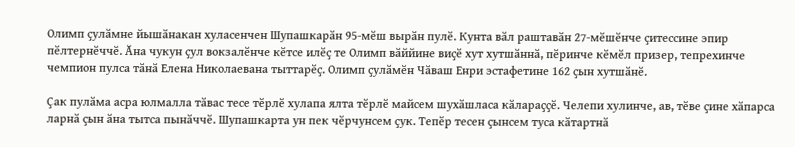Олимп ҫулӑмне йышӑнакан хуласенчен Шупашкарӑн 95-мӗш вырӑн пулӗ. Кунта вӑл раштавӑн 27-мӗшӗнче ҫитессине эпир пӗлтернӗччӗ. Ӑна чукун ҫул вокзалӗнче кӗтсе илӗҫ те Олимп вӑййине виҫӗ хут хутшӑннӑ, пӗринче кӗмӗл призер, тепрехинче чемпион пулса тӑнӑ Елена Николаевана тыттарӗҫ. Олимп ҫулӑмӗн Чӑваш Енри эстафетине 162 ҫын хутшӑнӗ.

Ҫак пулӑма асра юлмалла тӑвас тесе тӗрлӗ хулапа ялта тӗрлӗ майсем шухӑшласа кӑлараҫҫӗ. Челепи хулинче, ав, тӗве ҫине хӑпарса ларнӑ ҫын ӑна тытса пынӑччӗ. Шупашкарта ун пек чӗрчунсем ҫук. Тепӗр тесен ҫынсем туса кӑтартнӑ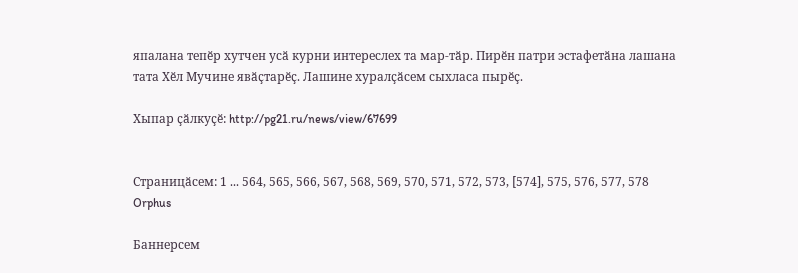япалана тепӗр хутчен усӑ курни интереслех та мар-тӑр. Пирӗн патри эстафетӑна лашана тата Хӗл Мучине явӑҫтарӗҫ. Лашине хуралҫӑсем сыхласа пырӗҫ.

Хыпар ҫӑлкуҫӗ: http://pg21.ru/news/view/67699


Страницӑсем: 1 ... 564, 565, 566, 567, 568, 569, 570, 571, 572, 573, [574], 575, 576, 577, 578
Orphus

Баннерсем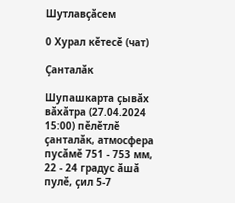Шутлавҫӑсем

0 Хурал кӗтесӗ (чат)

Ҫанталӑк

Шупашкарта ҫывӑх вӑхӑтра (27.04.2024 15:00) пӗлӗтлӗ ҫанталӑк, атмосфера пусӑмӗ 751 - 753 мм, 22 - 24 градус ӑшӑ пулӗ, ҫил 5-7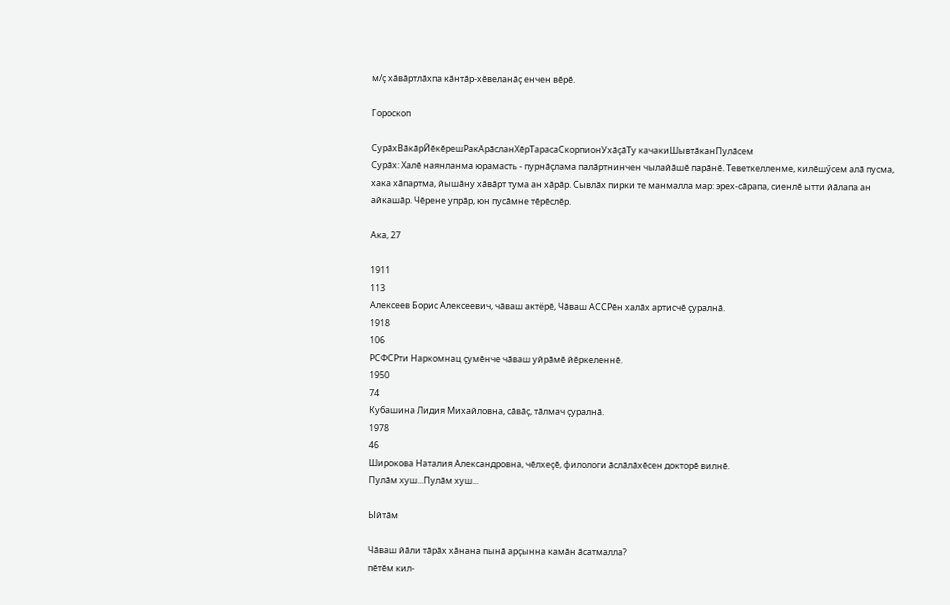м/ҫ хӑвӑртлӑхпа кӑнтӑр-хӗвеланӑҫ енчен вӗрӗ.

Гороскоп

СурӑхВӑкӑрЙӗкӗрешРакАрӑсланХӗрТарасаСкорпионУхӑҫӑТу качакиШывтӑканПулӑсем
Сурӑх: Халӗ наянланма юрамасть - пурнӑҫлама палӑртнинчен чылайӑшӗ парӑнӗ. Теветкелленме, килӗшӳсем алӑ пусма, хака хӑпартма, йышӑну хӑвӑрт тума ан хӑрӑр. Сывлӑх пирки те манмалла мар: эрех-сӑрапа, сиенлӗ ытти йӑлапа ан айкашӑр. Чӗрене упрӑр, юн пусӑмне тӗрӗслӗр.

Ака, 27

1911
113
Алексеев Борис Алексеевич, чӑваш актёрӗ, Чӑваш АССРӗн халӑх артисчӗ ҫуралнӑ.
1918
106
РСФСРти Наркомнац ҫумӗнче чӑваш уйрӑмӗ йӗркеленнӗ.
1950
74
Кубашина Лидия Михайловна, сӑвӑҫ, тӑлмач ҫуралнӑ.
1978
46
Широкова Наталия Александровна, чӗлхеҫӗ, филологи ӑслӑлӑхӗсен докторӗ вилнӗ.
Пулӑм хуш...Пулӑм хуш...

Ыйтӑм

Чӑваш йӑли тӑрӑх хӑнана пынӑ арҫынна камӑн ӑсатмалла?
пӗтӗм кил-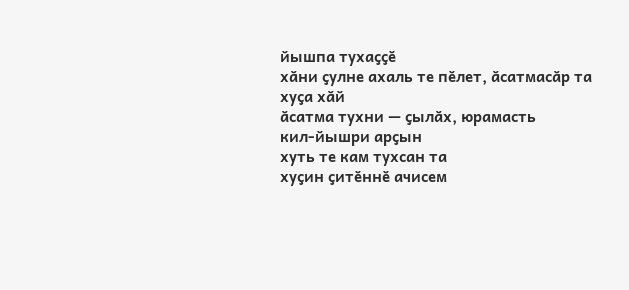йышпа тухаҫҫӗ
хӑни ҫулне ахаль те пӗлет, ӑсатмасӑр та
хуҫа хӑй
ӑсатма тухни — ҫылӑх, юрамасть
кил-йышри арҫын
хуть те кам тухсан та
хуҫин ҫитӗннӗ ачисем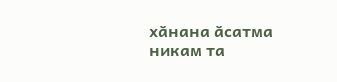хӑнана ӑсатма никам та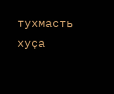тухмасть
хуҫа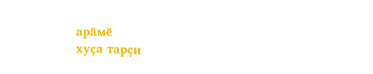арӑмӗ
хуҫа тарҫи